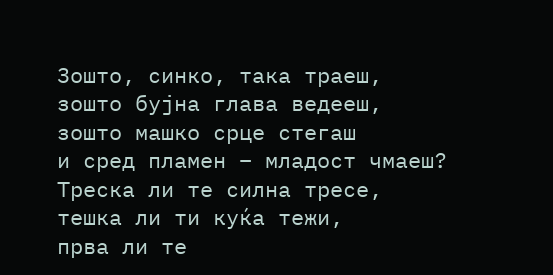Зошто, синко, така траеш,
зошто бујна глава ведееш,
зошто машко срце стегаш
и сред пламен – младост чмаеш?
Треска ли те силна тресе,
тешка ли ти куќа тежи,
прва ли те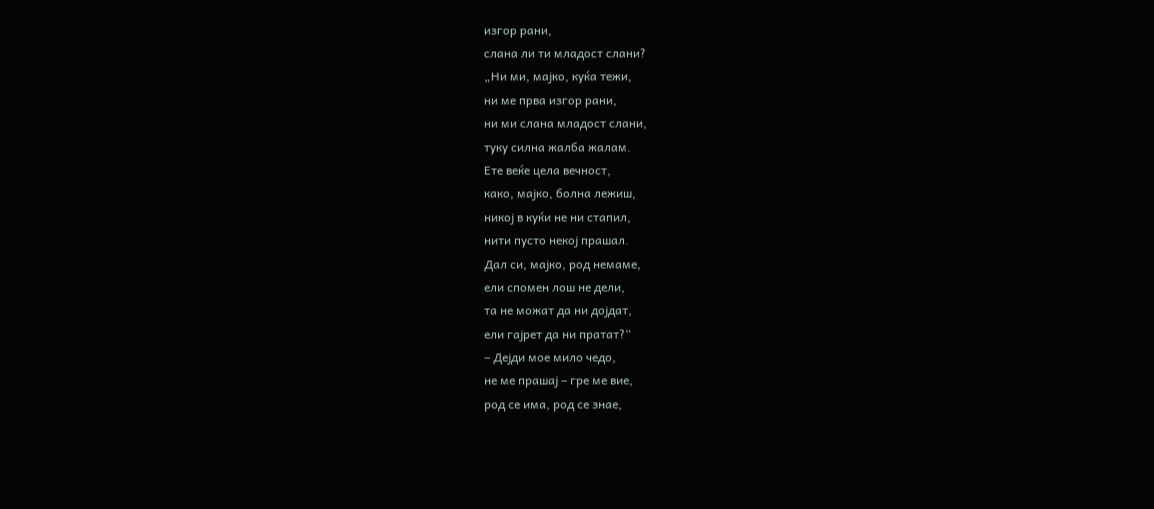изгор рани,
слана ли ти младост слани?
„Ни ми, мајко, куќа тежи,
ни ме прва изгор рани,
ни ми слана младост слани,
туку силна жалба жалам.
Ете веќе цела вечност,
како, мајко, болна лежиш,
никој в куќи не ни стапил,
нити пусто некој прашал.
Дал си, мајко, род немаме,
ели спомен лош не дели,
та не можат да ни дојдат,
ели гајрет да ни пратат?“
– Дејди мое мило чедо,
не ме прашај – гре ме вие,
род се има, род се знае,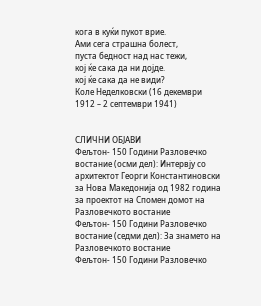кога в куќи пукот врие.
Ами сега страшна болест,
пуста бедност над нас тежи,
кој ќе сака да ни дојде.
кој ќе сака да не види?
Коле Неделковски (16 декември 1912 – 2 септември 1941)


СЛИЧНИ ОБЈАВИ
Фељтон- 150 Години Разловечко востание (осми дел): Интервју со архитектот Георги Константиновски за Нова Македонија од 1982 година за проектот на Спомен домот на Разловечкото востание
Фељтон- 150 Години Разловечко востание (седми дел): За знамето на Разловечкото востание
Фељтон- 150 Години Разловечко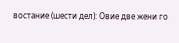востание (шести дел): Овие две жени го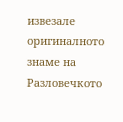извезале оригиналното знаме на Разловечкото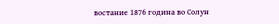востание 1876 година во Солун